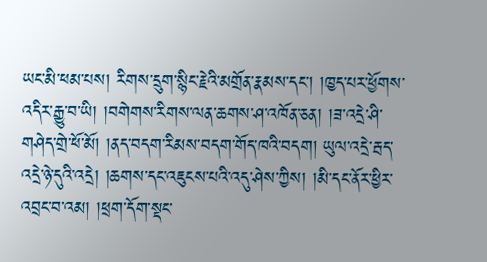ཡང་མི་ཕམ་པས། རིགས་དྲུག་སྙིང་རྗེའི་མགྲོན་རྣམས་དང་། །ཁྱད་པར་ཕྱོགས་འདིར་རྒྱུ་བ་ཡི། །བགེགས་རིགས་ལན་ཆགས་ཤ་འཁོན་ཅན། །ཟ་འདྲེ་ཤི་གཤེད་གྲེ་ཕོ་མོ། །ནད་བདག་རིམས་བདག་གོད་ཁའི་བདག། ཡུལ་འདྲེ་རྦད་འདྲེ་ཉེ་དུའི་འདྲེ། །ཆགས་དང་འཇུངས་པའི་འདུ་ཤེས་ཀྱིས། །མི་དང་ནོར་ཕྱིར་འབྲང་བ་འམ། །ཕྲག་དོག་སྡང་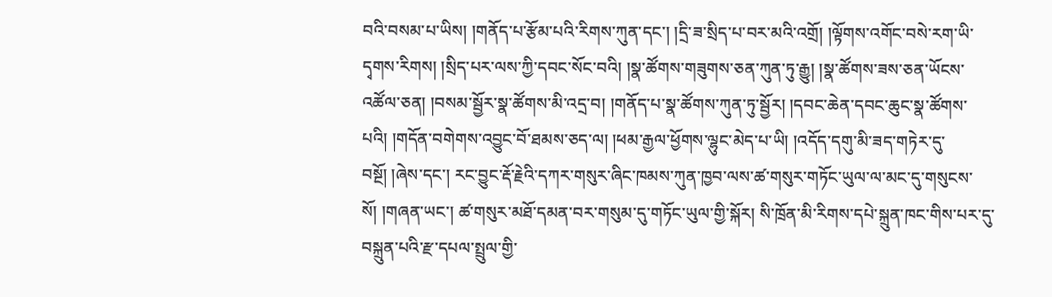བའི་བསམ་པ་ཡིས། །གནོད་པ་རྩོམ་པའི་རིགས་ཀུན་དང་། །དྲི་ཟ་སྲིད་པ་བར་མའི་འགྲོ། །ལྟོགས་འགོང་བསེ་རག་ཡི་དྭགས་རིགས། །སྲིད་པར་ལས་ཀྱི་དབང་སོང་བའི། །སྣ་ཚོགས་གཟུགས་ཅན་ཀུན་ཏུ་རྒྱུ། །སྣ་ཚོགས་ཟས་ཅན་ཡོངས་འཚོལ་ཅན། །བསམ་སྦྱོར་སྣ་ཚོགས་མི་འདྲ་བ། །གནོད་པ་སྣ་ཚོགས་ཀུན་ཏུ་སྦྱོར། །དབང་ཆེན་དབང་ཆུང་སྣ་ཚོགས་པའི། །གདོན་བགེགས་འབྱུང་བོ་ཐམས་ཅད་ལ། །ཕམ་རྒྱལ་ཕྱོགས་ལྷུང་མེད་པ་ཡི། །འདོད་དགུ་མི་ཟད་གཏེར་དུ་བསྔོ། །ཞེས་དང་། རང་བྱུང་རྡོ་རྗེའི་དཀར་གསུར་ཞིང་ཁམས་ཀུན་ཁྱབ་ལས་ཚ་གསུར་གཏོང་ཡུལ་ལ་མང་དུ་གསུངས་སོ། །གཞན་ཡང་། ཚ་གསུར་མཐོ་དམན་བར་གསུམ་དུ་གཏོང་ཡུལ་གྱི་སྐོར། སི་ཁྲོན་མི་རིགས་དཔེ་སྐྲུན་ཁང་གིས་པར་དུ་བསྐྲུན་པའི་རྫ་དཔལ་སྤྲུལ་གྱི་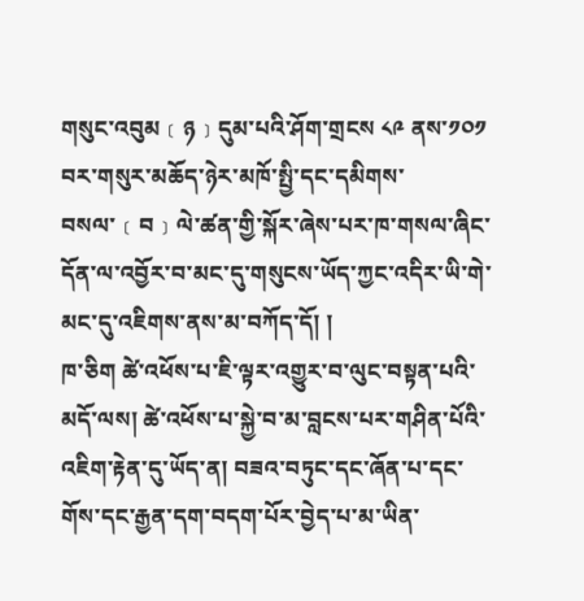གསུང་འབུམ﹝ཉ﹞དུམ་པའི་ཤོག་གྲངས ༨༩ ནས་༡༠༡ བར་གསུར་མཆོད་ཉེར་མཁོ་སྤྱི་དང་དམིགས་བསལ་﹝བ﹞ལེ་ཚན་གྱི་སྐོར་ཞེས་པར་ཁ་གསལ་ཞིང་དོན་ལ་འབྱོར་བ་མང་དུ་གསུངས་ཡོད་ཀྱང་འདིར་ཡི་གེ་མང་དུ་འཇིགས་ནས་མ་བཀོད་དོ། །
ཁ་ཅིག ཚེ་འཕོས་པ་ཇི་ལྟར་འགྱུར་བ་ལུང་བསྟན་པའི་མདོ་ལས། ཚེ་འཕོས་པ་སྐྱེ་བ་མ་བླངས་པར་གཤིན་པོའི་འཇིག་རྟེན་དུ་ཡོད་ན། བཟའ་བཏུང་དང་ཞོན་པ་དང་གོས་དང་རྒྱན་དག་བདག་པོར་བྱེད་པ་མ་ཡིན་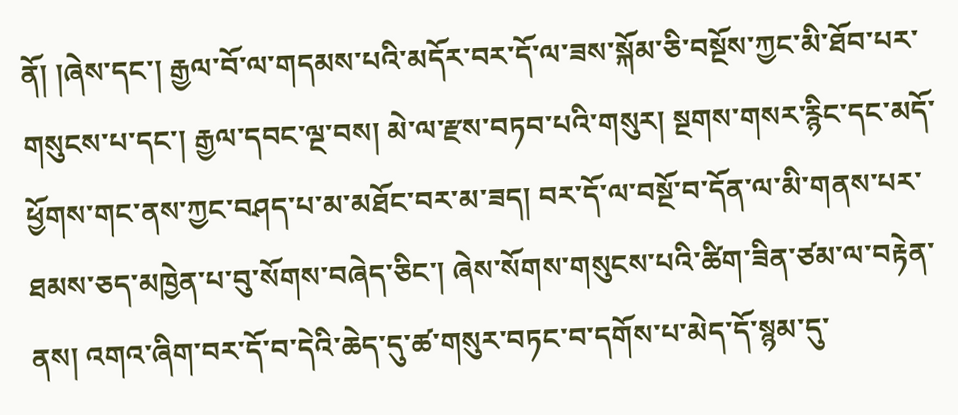ནོ། །ཞེས་དང་། རྒྱལ་བོ་ལ་གདམས་པའི་མདོར་བར་དོ་ལ་ཟས་སྐོམ་ཅི་བསྔོས་ཀྱང་མི་ཐོབ་པར་གསུངས་པ་དང་། རྒྱལ་དབང་ལྔ་བས། མེ་ལ་རྫས་བཏབ་པའི་གསུར། སྔགས་གསར་རྙིང་དང་མདོ་ཕྱོགས་གང་ནས་ཀྱང་བཤད་པ་མ་མཐོང་བར་མ་ཟད། བར་དོ་ལ་བསྔོ་བ་དོན་ལ་མི་གནས་པར་ཐམས་ཅད་མཁྱེན་པ་བུ་སོགས་བཞེད་ཅིང་། ཞེས་སོགས་གསུངས་པའི་ཚིག་ཟིན་ཙམ་ལ་བརྟེན་ནས། འགའ་ཞིག་བར་དོ་བ་དེའི་ཆེད་དུ་ཚ་གསུར་བཏང་བ་དགོས་པ་མེད་དོ་སྙམ་དུ་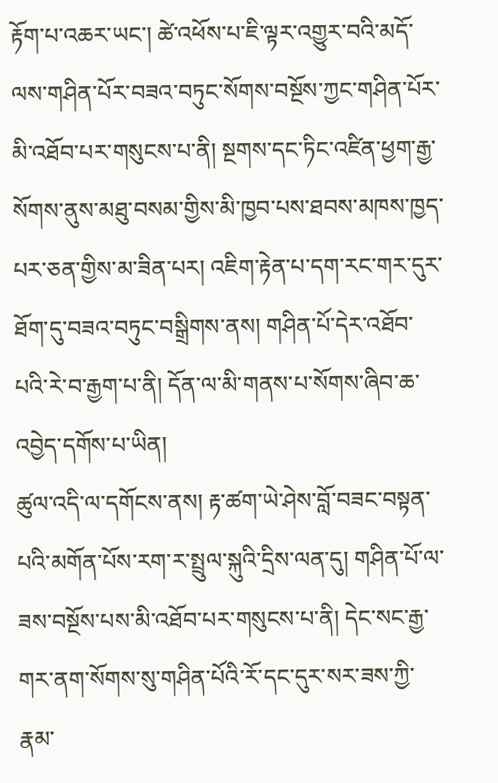རྟོག་པ་འཆར་ཡང་། ཚེ་འཕོས་པ་ཇི་ལྟར་འགྱུར་བའི་མདོ་ལས་གཤིན་པོར་བཟའ་བཏུང་སོགས་བསྔོས་ཀྱང་གཤིན་པོར་མི་འཐོབ་པར་གསུངས་པ་ནི། སྔགས་དང་ཏིང་འཛིན་ཕྱག་རྒྱ་སོགས་ནུས་མཐུ་བསམ་གྱིས་མི་ཁྱབ་པས་ཐབས་མཁས་ཁྱད་པར་ཅན་གྱིས་མ་ཟིན་པར། འཇིག་རྟེན་པ་དག་རང་གར་དུར་ཐོག་དུ་བཟའ་བཏུང་བསྒྲིགས་ནས། གཤིན་པོ་དེར་འཐོབ་པའི་རེ་བ་རྒྱག་པ་ནི། དོན་ལ་མི་གནས་པ་སོགས་ཞིབ་ཆ་འབྱེད་དགོས་པ་ཡིན།
ཚུལ་འདི་ལ་དགོངས་ནས། རྟ་ཚག་ཡེ་ཤེས་བློ་བཟང་བསྟན་པའི་མགོན་པོས་རག་ར་སྤྲུལ་སྐུའི་དྲིས་ལན་དུ། གཤིན་པོ་ལ་ཟས་བསྔོས་པས་མི་འཐོབ་པར་གསུངས་པ་ནི། དེང་སང་རྒྱ་གར་ནག་སོགས་སུ་གཤིན་པོའི་རོ་དང་དུར་སར་ཟས་ཀྱི་རྣམ་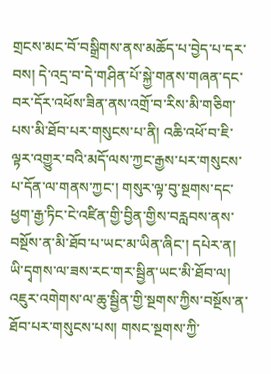གྲངས་མང་བོ་བསྒྲིགས་ནས་མཆོད་པ་བྱེད་པ་དར་བས། དེ་འདྲ་བ་དེ་གཤིན་པོ་སྐྱེ་གནས་གཞན་དང་བར་དོར་འཕོས་ཟིན་ནས་འགྲོ་བ་རིས་མི་གཅིག་པས་མི་ཐོབ་པར་གསུངས་པ་ནི། འཆི་འཕོ་བ་ཇི་ལྟར་འགྱུར་བའི་མདོ་ལས་ཀྱང་རྒྱས་པར་གསུངས་པ་དོན་ལ་གནས་ཀྱང་། གསུར་ལྟ་བུ་སྔགས་དང་ཕྱག་རྒྱ་ཏིང་ངེ་འཛིན་གྱི་བྱིན་གྱིས་བརླབས་ནས་བསྔོས་ན་མི་ཐོབ་པ་ཡང་མ་ཡིན་ཞིང་། དཔེར་ན། ཡི་དྭགས་ལ་ཟས་རང་གར་སྦྱིན་ཡང་མི་ཐོབ་ལ། འཇུར་འགེགས་ལ་ཆུ་སྦྱིན་གྱི་སྔགས་ཀྱིས་བསྔོས་ན་ཐོབ་པར་གསུངས་པས། གསང་སྔགས་ཀྱི་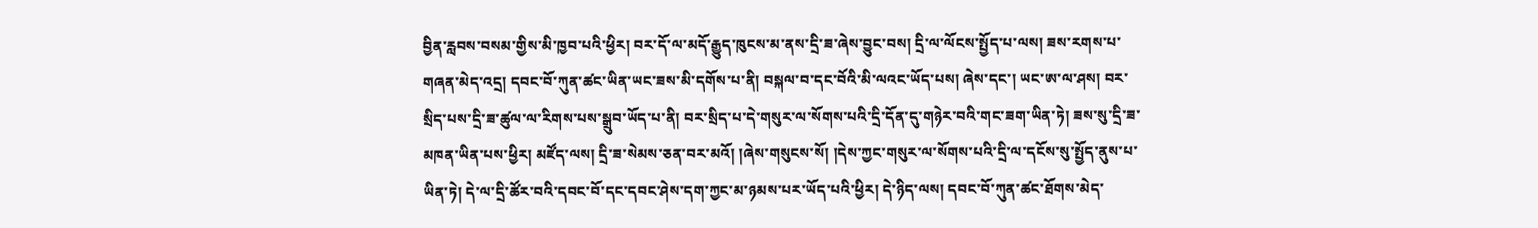བྱིན་རླབས་བསམ་གྱིས་མི་ཁྱབ་པའི་ཕྱིར། བར་དོ་ལ་མདོ་རྒྱུད་ཁུངས་མ་ནས་དྲི་ཟ་ཞེས་བྱུང་བས། དྲི་ལ་ལོངས་སྤྱོད་པ་ལས། ཟས་རགས་པ་གཞན་མེད་འདྲ། དབང་བོ་ཀུན་ཚང་ཡིན་ཡང་ཟས་མི་དགོས་པ་ནི། བསྐལ་བ་དང་བོའི་མི་ལའང་ཡོད་པས། ཞེས་དང་། ཡང་ཨ་ལ་ཤས། བར་སྲིད་པས་དྲི་ཟ་ཚུལ་ལ་རིགས་པས་སྒྲུབ་ཡོད་པ་ནི། བར་སྲིད་པ་དེ་གསུར་ལ་སོགས་པའི་དྲི་དོན་དུ་གཉེར་བའི་གང་ཟག་ཡིན་ཏེ། ཟས་སུ་དྲི་ཟ་མཁན་ཡིན་པས་ཕྱིར། མཛོད་ལས། དྲི་ཟ་སེམས་ཅན་བར་མའོ། །ཞེས་གསུངས་སོ། །དེས་ཀྱང་གསུར་ལ་སོགས་པའི་དྲི་ལ་དངོས་སུ་སྤྱོད་ནུས་པ་ཡིན་ཏེ། དེ་ལ་དྲི་ཚོར་བའི་དབང་བོ་དང་དབང་ཤེས་དག་ཀྱང་མ་ཉམས་པར་ཡོད་པའི་ཕྱིར། དེ་ཉིད་ལས། དབང་བོ་ཀུན་ཚང་ཐོགས་མེད་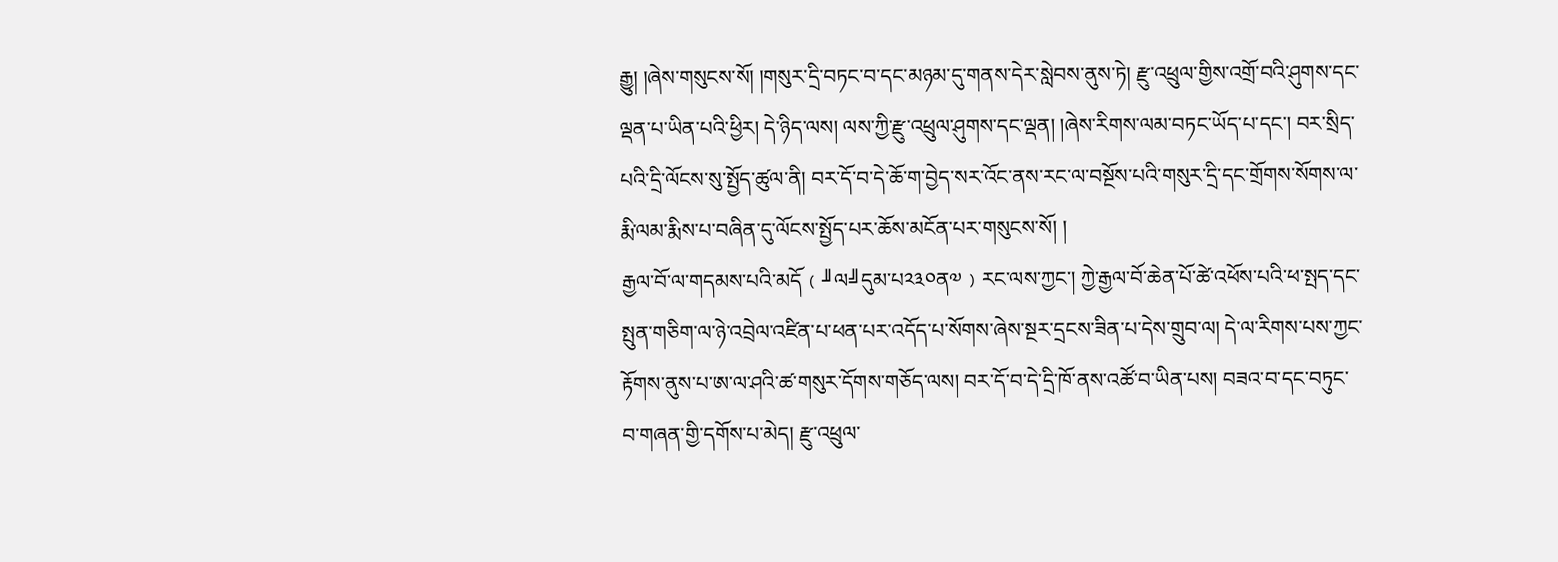རྒྱུ། །ཞེས་གསུངས་སོ། །གསུར་དྲི་བཏང་བ་དང་མཉམ་དུ་གནས་དེར་སླེབས་ནུས་ཏེ། རྫུ་འཕྲུལ་གྱིས་འགྲོ་བའི་ཤུགས་དང་ལྡན་པ་ཡིན་པའི་ཕྱིར། དེ་ཉིད་ལས། ལས་ཀྱི་རྫུ་འཕྲུལ་ཤུགས་དང་ལྡན། །ཞེས་རིགས་ལམ་བཏང་ཡོད་པ་དང་། བར་སྲིད་པའི་དྲི་ལོངས་སུ་སྤྱོད་ཚུལ་ནི། བར་དོ་བ་དེ་ཆོ་ག་བྱེད་སར་འོང་ནས་རང་ལ་བསྔོས་པའི་གསུར་དྲི་དང་གྲོགས་སོགས་ལ་རྨི་ལམ་རྨིས་པ་བཞིན་དུ་ལོངས་སྤྱོད་པར་ཆོས་མངོན་པར་གསུངས་སོ། །
རྒྱལ་བོ་ལ་གདམས་པའི་མདོ﹙╜ལ╝དུམ་པ༢༣༠ན༧﹚རང་ལས་ཀྱང་། ཀྱེ་རྒྱལ་བོ་ཆེན་པོ་ཚེ་འཕོས་པའི་ཕ་སྤད་དང་སྤུན་གཅིག་ལ་ཉེ་འབྲེལ་འཛིན་པ་ཕན་པར་འདོད་པ་སོགས་ཞེས་སྔར་དྲངས་ཟིན་པ་དེས་གྲུབ་ལ། དེ་ལ་རིགས་པས་ཀྱང་རྟོགས་ནུས་པ་ཨ་ལ་ཤའི་ཚ་གསུར་དོགས་གཅོད་ལས། བར་དོ་བ་དེ་དྲི་ཁོ་ནས་འཚོ་བ་ཡིན་པས། བཟའ་བ་དང་བཏུང་བ་གཞན་གྱི་དགོས་པ་མེད། རྫུ་འཕྲུལ་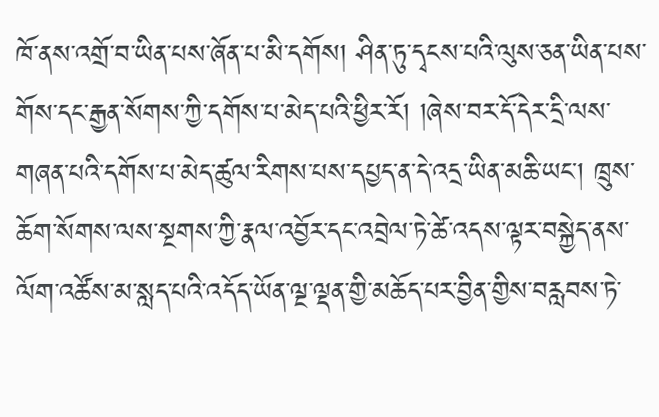ཁོ་ནས་འགྲོ་བ་ཡིན་པས་ཞོན་པ་མི་དགོས། ཤིན་ཏུ་དྭངས་པའི་ལུས་ཅན་ཡིན་པས་གོས་དང་རྒྱན་སོགས་ཀྱི་དགོས་པ་མེད་པའི་ཕྱིར་རོ། །ཞེས་བར་དོ་དེར་དྲི་ལས་གཞན་པའི་དགོས་པ་མེད་ཚུལ་རིགས་པས་དཔྱད་ན་དེ་འདྲ་ཡིན་མཆི་ཡང་། ཁྲུས་ཆོག་སོགས་ལས་སྔགས་ཀྱི་རྣལ་འབྱོར་དང་འབྲེལ་ཏེ་ཚེ་འདས་ལྟར་བསྐྱེད་ནས་ལོག་འཚོས་མ་སླད་པའི་འདོད་ཡོན་ལྔ་ལྡན་གྱི་མཆོད་པར་བྱིན་གྱིས་བརླབས་ཏེ་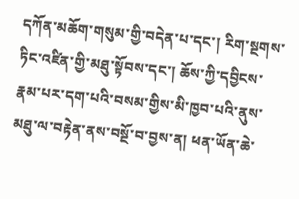དཀོན་མཆོག་གསུམ་གྱི་བདེན་པ་དང་། རིག་སྔགས་ཏིང་འཛིན་གྱི་མཐུ་སྟོབས་དང་། ཆོས་ཀྱི་དབྱིངས་རྣམ་པར་དག་པའི་བསམ་གྱིས་མི་ཁྱབ་པའི་ནུས་མཐུ་ལ་བརྟེན་ནས་བསྔོ་བ་བྱས་ན། ཕན་ཡོན་ཆེ་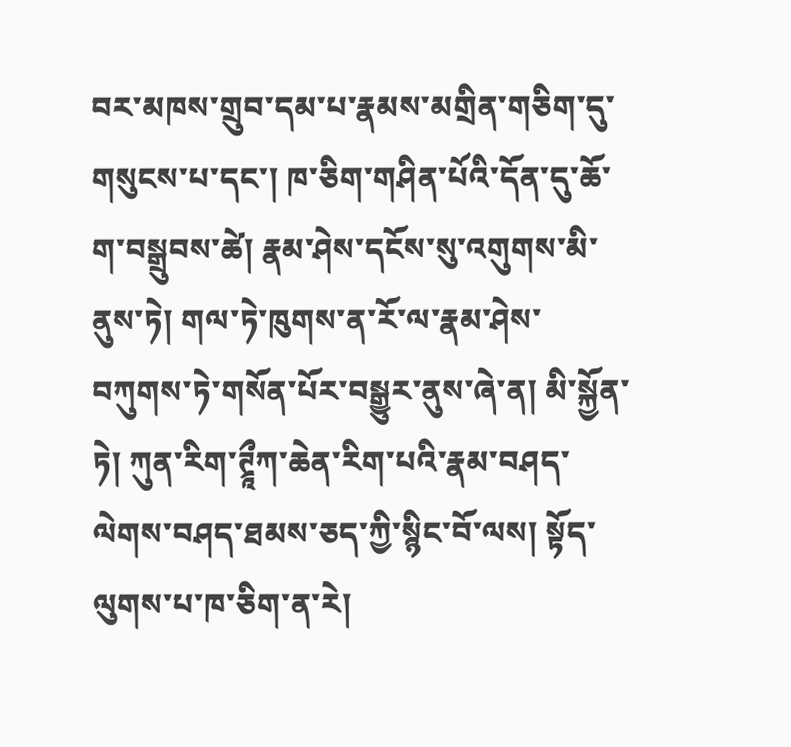བར་མཁས་གྲུབ་དམ་པ་རྣམས་མགྲིན་གཅིག་དུ་གསུངས་པ་དང་། ཁ་ཅིག་གཤིན་པོའི་དོན་དུ་ཆོ་ག་བསྒྲུབས་ཚེ། རྣམ་ཤེས་དངོས་སུ་འགུགས་མི་ནུས་ཏེ། གལ་ཏེ་ཁུགས་ན་རོ་ལ་རྣམ་ཤེས་བཀུགས་ཏེ་གསོན་པོར་བསྒྱུར་ནུས་ཞེ་ན། མི་སྐྱོན་ཏེ། ཀུན་རིག་ཊྲཱྀཀ་ཆེན་རིག་པའི་རྣམ་བཤད་ལེགས་བཤད་ཐམས་ཅད་ཀྱི་སྙིང་བོ་ལས། སྟོད་ལུགས་པ་ཁ་ཅིག་ན་རེ།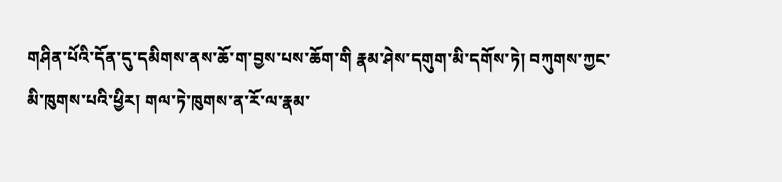གཤིན་པོའི་དོན་དུ་དམིགས་ནས་ཆོ་ག་བྱས་པས་ཆོག་གི རྣམ་ཤེས་དགུག་མི་དགོས་ཏེ། བཀུགས་ཀྱང་མི་ཁུགས་པའི་ཕྱིར། གལ་ཏེ་ཁུགས་ན་རོ་ལ་རྣམ་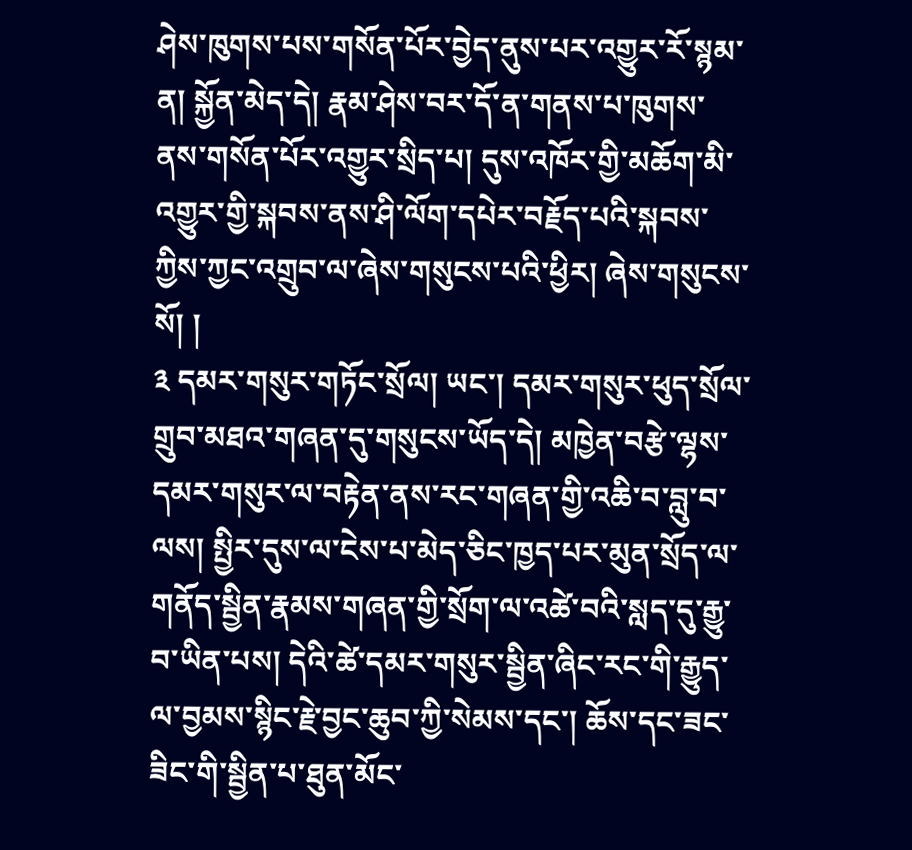ཤེས་ཁུགས་པས་གསོན་པོར་བྱེད་ནུས་པར་འགྱུར་རོ་སྙམ་ན། སྐྱོན་མེད་དེ། རྣམ་ཤེས་བར་དོ་ན་གནས་པ་ཁུགས་ནས་གསོན་པོར་འགྱུར་སྲིད་པ། དུས་འཁོར་གྱི་མཆོག་མི་འགྱུར་གྱི་སྐབས་ནས་ཤི་ལོག་དཔེར་བརྗོད་པའི་སྐབས་ཀྱིས་ཀྱང་འགྲུབ་ལ་ཞེས་གསུངས་པའི་ཕྱིར། ཞེས་གསུངས་སོ། །
༣ དམར་གསུར་གཏོང་སྲོལ། ཡང་། དམར་གསུར་ཕུད་སྲོལ་གྲུབ་མཐའ་གཞན་དུ་གསུངས་ཡོད་དེ། མཁྱེན་བརྩེ་ལྷས་དམར་གསུར་ལ་བརྟེན་ནས་རང་གཞན་གྱི་འཆི་བ་བླུ་བ་ལས། སྤྱིར་དུས་ལ་ངེས་པ་མེད་ཅིང་ཁྱད་པར་མུན་སྲོད་ལ་གནོད་སྦྱིན་རྣམས་གཞན་གྱི་སྲོག་ལ་འཚེ་བའི་སླད་དུ་རྒྱུ་བ་ཡིན་པས། དེའི་ཚེ་དམར་གསུར་སྦྱིན་ཞིང་རང་གི་རྒྱུད་ལ་བྱམས་སྙིང་རྗེ་བྱང་ཆུབ་ཀྱི་སེམས་དང་། ཆོས་དང་ཟང་ཟིང་གི་སྦྱིན་པ་ཐུན་མོང་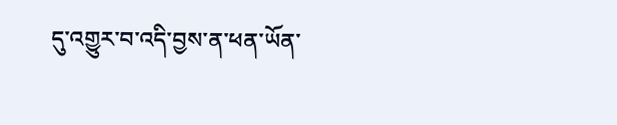དུ་འགྱུར་བ་འདི་བྱས་ན་ཕན་ཡོན་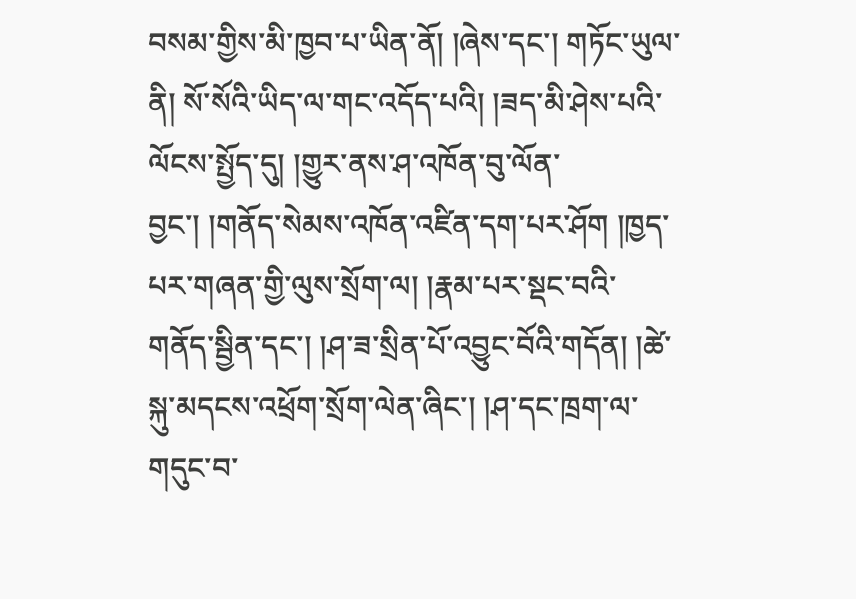བསམ་གྱིས་མི་ཁྱབ་པ་ཡིན་ནོ། །ཞེས་དང་། གཏོང་ཡུལ་ནི། སོ་སོའི་ཡིད་ལ་གང་འདོད་པའི། །ཟད་མི་ཤེས་པའི་ལོངས་སྤྱོད་དུ། །གྱུར་ནས་ཤ་འཁོན་བུ་ལོན་བྱང་། །གནོད་སེམས་འཁོན་འཛིན་དག་པར་ཤོག །ཁྱད་པར་གཞན་གྱི་ལུས་སྲོག་ལ། །རྣམ་པར་སྡང་བའི་གནོད་སྦྱིན་དང་། །ཤ་ཟ་སྲིན་པོ་འབྱུང་བོའི་གདོན། །ཚེ་སྐུ་མདངས་འཕྲོག་སྲོག་ལེན་ཞིང་། །ཤ་དང་ཁྲག་ལ་གདུང་བ་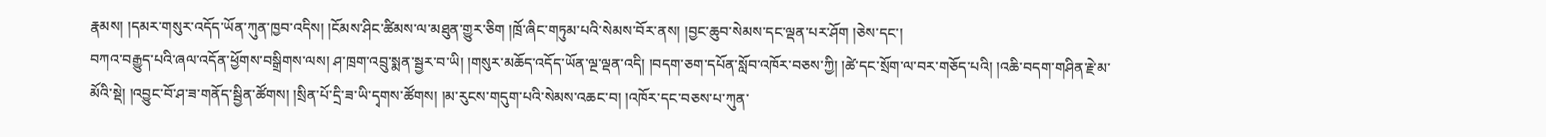རྣམས། །དམར་གསུར་འདོད་ཡོན་ཀུན་ཁྱབ་འདིས། །ངོམས་ཤིང་ཚིམས་ལ་མཐུན་གྱུར་ཅིག །ཁྲོ་ཞིང་གཏུམ་པའི་སེམས་བོར་ནས། །བྱང་ཆུབ་སེམས་དང་ལྡན་པར་ཤོག །ཅེས་དང་།
བཀའ་བརྒྱུད་པའི་ཞལ་འདོན་ཕྱོགས་བསྒྲིགས་ལས། ཤ་ཁྲག་འབྲུ་སྨན་སྦྱར་བ་ཡི། །གསུར་མཆོད་འདོད་ཡོན་ལྔ་ལྡན་འདི། །བདག་ཅག་དཔོན་སློབ་འཁོར་བཅས་ཀྱི། །ཚེ་དང་སྲོག་ལ་བར་གཅོད་པའི། །འཆི་བདག་གཤིན་རྗེ་མ་མོའི་སྡེ། །འབྱུང་བོ་ཤ་ཟ་གནོད་སྦྱིན་ཚོགས། །སྲིན་པོ་དྲི་ཟ་ཡི་དྭགས་ཚོགས། །མ་རུངས་གདུག་པའི་སེམས་འཆང་བ། །འཁོར་དང་བཅས་པ་ཀུན་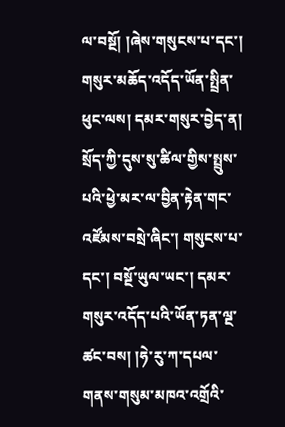ལ་བསྔོ། །ཞེས་གསུངས་པ་དང་།
གསུར་མཆོད་འདོད་ཡོན་སྤྲིན་ཕུང་ལས། དམར་གསུར་བྱེད་ན། སྲོད་ཀྱི་དུས་སུ་ཚིལ་གྱིས་སྤྲུས་པའི་ཕྱེ་མར་ལ་བྱིན་རྟེན་གང་འཛོམས་བསྲེ་ཞིང་། གསུངས་པ་དང་། བསྔོ་ཡུལ་ཡང་། དམར་གསུར་འདོད་པའི་ཡོན་ཏན་ལྔ་ཚང་བས། །ཧེ་རུ་ཀ་དཔལ་གནས་གསུམ་མཁའ་འགྲོའི་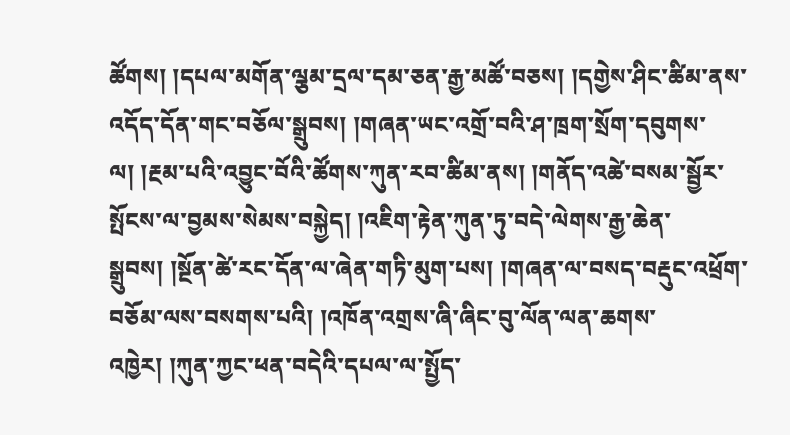ཚོགས། །དཔལ་མགོན་ལྕམ་དྲལ་དམ་ཅན་རྒྱ་མཚོ་བཅས། །དགྱེས་ཤིང་ཚིམ་ནས་འདོད་དོན་གང་བཅོལ་སྒྲུབས། །གཞན་ཡང་འགྲོ་བའི་ཤ་ཁྲག་སྲོག་དབུགས་ལ། །རྔམ་པའི་འབྱུང་བོའི་ཚོགས་ཀུན་རབ་ཚིམ་ནས། །གནོད་འཚེ་བསམ་སྦྱོར་སྤོངས་ལ་བྱམས་སེམས་བསྐྱེད། །འཇིག་རྟེན་ཀུན་ཏུ་བདེ་ལེགས་རྒྱ་ཆེན་སྒྲུབས། །སྔོན་ཚེ་རང་དོན་ལ་ཞེན་གཏི་མུག་པས། །གཞན་ལ་བསད་བརྡུང་འཕྲོག་བཅོམ་ལས་བསགས་པའི། །འཁོན་འགྲས་ཞི་ཞིང་བུ་ལོན་ལན་ཆགས་འཁྱེར། །ཀུན་ཀྱང་ཕན་བདེའི་དཔལ་ལ་སྤྱོད་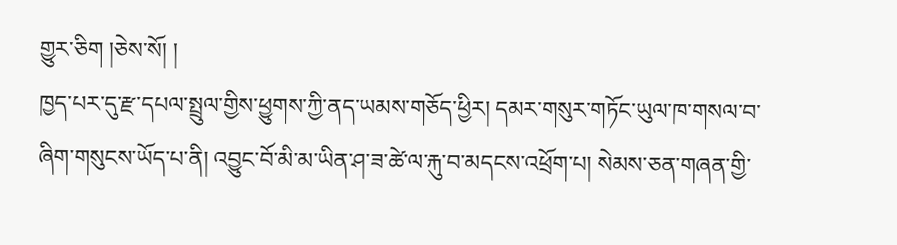གྱུར་ཅིག །ཅེས་སོ། །
ཁྱད་པར་དུ་རྫ་དཔལ་སྤྲུལ་གྱིས་ཕྱུགས་ཀྱི་ནད་ཡམས་གཅོད་ཕྱིར། དམར་གསུར་གཏོང་ཡུལ་ཁ་གསལ་བ་ཞིག་གསུངས་ཡོད་པ་ནི། འབྱུང་བོ་མི་མ་ཡིན་ཤ་ཟ་ཚེ་ལ་རྐུ་བ་མདངས་འཕྲོག་པ། སེམས་ཅན་གཞན་གྱི་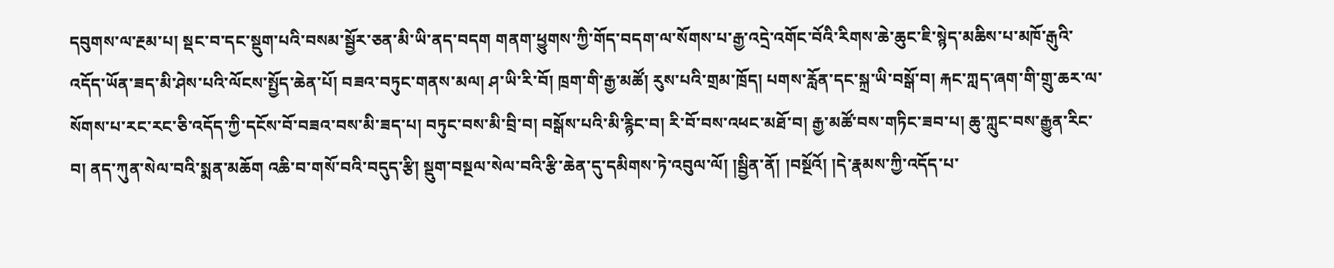དབུགས་ལ་རྔམ་པ། སྡང་བ་དང་སྡུག་པའི་བསམ་སྦྱོར་ཅན་མི་ཡི་ནད་བདག གནག་ཕྱུགས་ཀྱི་གོད་བདག་ལ་སོགས་པ་རྒྱ་འདྲེ་འགོང་བོའི་རིགས་ཆེ་ཆུང་ཇི་སྙེད་མཆིས་པ་མཁོ་རྒུའི་འདོད་ཡོན་ཟད་མི་ཤེས་པའི་ལོངས་སྤྱོད་ཆེན་པོ། བཟའ་བཏུང་གནས་མལ། ཤ་ཡི་རི་བོ། ཁྲག་གི་རྒྱ་མཚོ། རུས་པའི་གྲམ་ཁྲོད། པགས་རློན་དང་སྐྲ་ཡི་བསྒོ་བ། རྐང་ཀླད་ཞག་གི་གྲུ་ཆར་ལ་སོགས་པ་རང་རང་ཅི་འདོད་ཀྱི་དངོས་བོ་བཟའ་བས་མི་ཟད་པ། བཏུང་བས་མི་བྲི་བ། བསྒོས་པའི་མི་རྙིང་བ། རི་བོ་བས་འཕང་མཐོ་བ། རྒྱ་མཚོ་བས་གཏིང་ཟབ་པ། ཆུ་ཀླུང་བས་རྒྱུན་རིང་བ། ནད་ཀུན་སེལ་བའི་སྨན་མཆོག འཆི་བ་གསོ་བའི་བདུད་རྩི། སྡུག་བསྔལ་སེལ་བའི་རྩི་ཆེན་དུ་དམིགས་ཏེ་འབུལ་ལོ། །སྦྱིན་ནོ། །བསྔོའོ། །དེ་རྣམས་ཀྱི་འདོད་པ་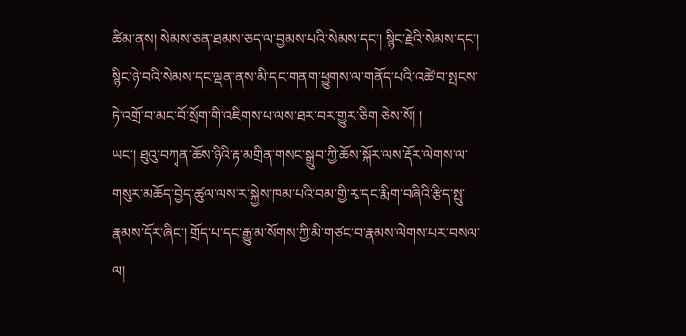ཚིམ་ནས། སེམས་ཅན་ཐམས་ཅད་ལ་བྱམས་པའི་སེམས་དང་། སྙིང་རྗེའི་སེམས་དང་། སྙིང་ཉེ་བའི་སེམས་དང་ལྡན་ནས་མི་དང་གནག་ཕྱུགས་ལ་གནོད་པའི་འཚེ་བ་སྤངས་ཏེ་འགྲོ་བ་མང་བོ་སྲོག་གི་འཇིགས་པ་ལས་ཐར་བར་གྱུར་ཅིག ཅེས་སོ། །
ཡང་། ཐུའུ་བཀྭན་ཆོས་ཉིའི་རྟ་མགྲིན་གསང་སྒྲུབ་ཀྱི་ཆོས་སྐོར་ལས་རྡོར་ལེགས་ལ་གསུར་མཆོད་བྱེད་ཚུལ་ལས་ར་སྐྱེས་ཁམ་པའི་བམ་གྱི་རྭ་དང་རྨིག་བཞིའི་རྩིད་སྤུ་རྣམས་དོར་ཞིང་། གྲོད་པ་དང་རྒྱུ་མ་སོགས་ཀྱི་མི་གཙང་བ་རྣམས་ལེགས་པར་བསལ་ལ།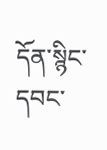དོན་སྙིང་དབང་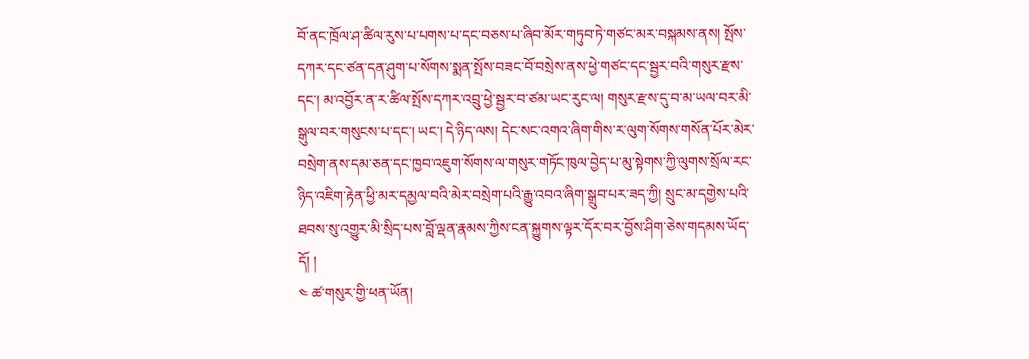བོ་ནང་ཁྲོལ་ཤ་ཚིལ་རུས་པ་པགས་པ་དང་བཅས་པ་ཞིབ་མོར་གཏུབ་ཏེ་གཙང་མར་བསྐམས་ནས། སྤོས་དཀར་དང་ཙན་དན་ཤུག་པ་སོགས་སྨན་སྤོས་བཟང་བོ་བསྲེས་ནས་ཕྱེ་གཙང་དང་སྦྱར་བའི་གསུར་རྫས་དང་། མ་འབྱོར་ན་ར་ཚིལ་སྤོས་དཀར་འབྲུ་ཕྱེ་སྦྱར་བ་ཙམ་ཡང་རུང་ལ། གསུར་རྫས་དུ་བ་མ་ཡལ་བར་མི་སྒུལ་བར་གསུངས་པ་དང་། ཡང་། དེ་ཉིད་ལས། དེང་སང་འགའ་ཞིག་གིས་ར་ལུག་སོགས་གསོན་པོར་མེར་བསྲེག་ནས་དམ་ཅན་དང་ཁྱབ་འཇུག་སོགས་ལ་གསུར་གཏོང་ཁུལ་བྱེད་པ་མུ་སྟེགས་ཀྱི་ལུགས་སྲོལ་རང་ཉིད་འཇིག་རྟེན་ཕྱི་མར་དམྱལ་བའི་མེར་བསྲེག་པའི་རྒྱུ་འབའ་ཞིག་སྒྲུབ་པར་ཟད་ཀྱི། སྲུང་མ་དགྱེས་པའི་ཐབས་སུ་འགྱུར་མི་སྲིད་པས་བློ་ལྡན་རྣམས་ཀྱིས་ངན་སྐྱུགས་ལྟར་དོར་བར་བྱོས་ཤིག་ཅེས་གདམས་ཡོད་དོ། །
༤ ཚ་གསུར་གྱི་ཕན་ཡོན།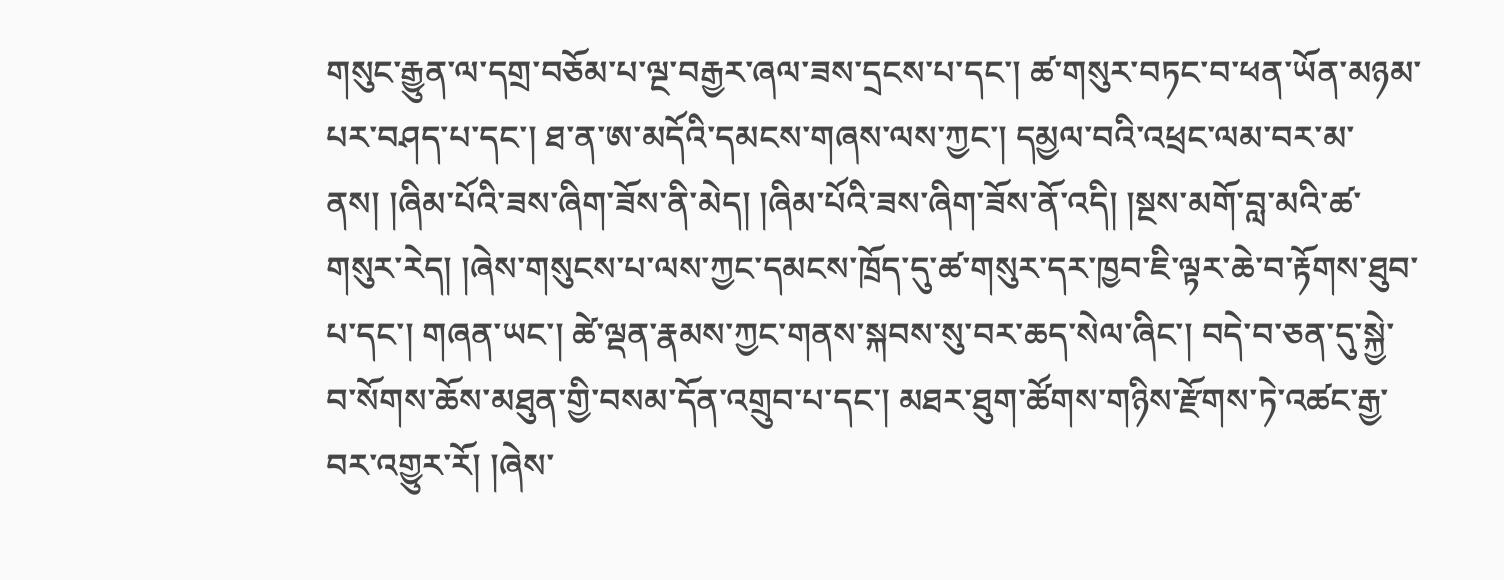གསུང་རྒྱུན་ལ་དགྲ་བཅོམ་པ་ལྔ་བརྒྱར་ཞལ་ཟས་དྲངས་པ་དང་། ཚ་གསུར་བཏང་བ་ཕན་ཡོན་མཉམ་པར་བཤད་པ་དང་། ཐ་ན་ཨ་མདོའི་དམངས་གཞས་ལས་ཀྱང་། དམྱལ་བའི་འཕྲང་ལམ་བར་མ་ནས། །ཞིམ་པོའི་ཟས་ཞིག་ཟོས་ནི་མེད། །ཞིམ་པོའི་ཟས་ཞིག་ཟོས་ནོ་འདི། །སྔས་མགོ་བླ་མའི་ཚ་གསུར་རེད། །ཞེས་གསུངས་པ་ལས་ཀྱང་དམངས་ཁྲོད་དུ་ཚ་གསུར་དར་ཁྱབ་ཇི་ལྟར་ཆེ་བ་རྟོགས་ཐུབ་པ་དང་། གཞན་ཡང་། ཚེ་ལྡན་རྣམས་ཀྱང་གནས་སྐབས་སུ་བར་ཆད་སེལ་ཞིང་། བདེ་བ་ཅན་དུ་སྐྱེ་བ་སོགས་ཆོས་མཐུན་གྱི་བསམ་དོན་འགྲུབ་པ་དང་། མཐར་ཐུག་ཚོགས་གཉིས་རྫོགས་ཏེ་འཚང་རྒྱ་བར་འགྱུར་རོ། །ཞེས་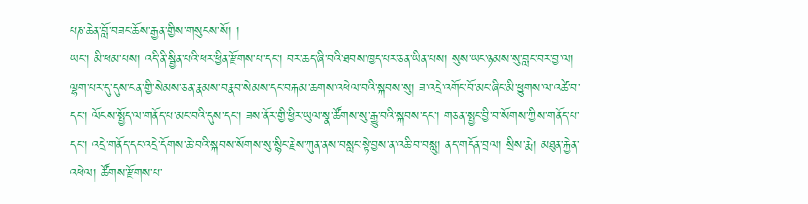པཎ་ཆེན་བློ་བཟང་ཆོས་རྒྱན་གྱིས་གསུངས་སོ། །
ཡང་། མི་ཕམ་པས། འདི་ནི་སྦྱིན་པའི་ཕར་ཕྱིན་རྫོགས་པ་དང་། བར་ཆད་ཞི་བའི་ཐབས་ཁྱད་པར་ཅན་ཡིན་པས། སུས་ཡང་ཉམས་སུ་བླང་བར་བྱ་ལ། ལྷག་པར་དུ་དུས་ངན་གྱི་སེམས་ཅན་རྣམས་བརྣབ་སེམས་དང་བརྐམ་ཆགས་འཕེལ་བའི་སྐབས་སུ། ཟ་འདྲེ་འགོང་བོ་མང་ཞིང་མི་ཕྱུགས་ལ་འཚེ་བ་དང་། ལོངས་སྤྱོད་ལ་གནོད་པ་མང་བའི་དུས་དང་། ཟས་ནོར་གྱི་ཕྱིར་ཡུལ་སྣ་ཚོགས་སུ་རྒྱུ་བའི་སྐབས་དང་། གཅན་སྤྱང་བྱི་བ་སོགས་ཀྱིས་གནོད་པ་དང་། འདྲེ་གནོད་དང་འདྲེ་དོགས་ཆེ་བའི་སྐབས་སོགས་སུ་སྙིང་རྗེས་ཀུན་ནས་བསླང་སྟེ་བྱས་ན་འཆི་བ་བསླུ། ནད་གདོན་བྲལ། སྲིས་རྨེ། མཐུན་རྐྱེན་འཕེལ། ཚོགས་རྫོགས་པ་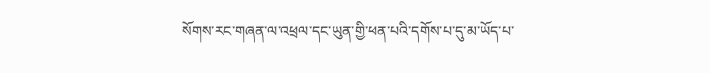སོགས་རང་གཞན་ལ་འཕྲལ་དང་ཡུན་གྱི་ཕན་པའི་དགོས་པ་དུ་མ་ཡོད་པ་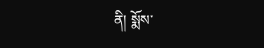ནི། སྨོས་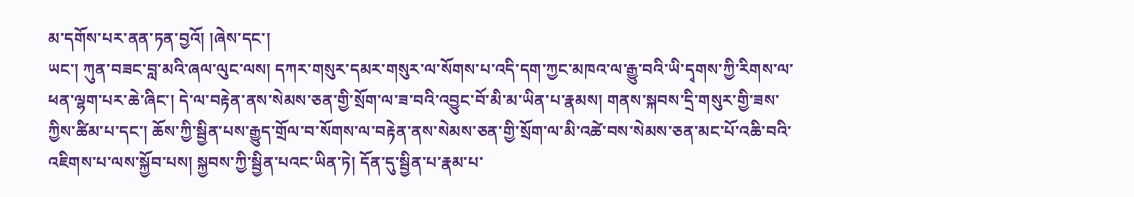མ་དགོས་པར་ནན་ཏན་བྱའོ། །ཞེས་དང་།
ཡང་། ཀུན་བཟང་བླ་མའི་ཞལ་ལུང་ལས། དཀར་གསུར་དམར་གསུར་ལ་སོགས་པ་འདི་དག་ཀྱང་མཁའ་ལ་རྒྱུ་བའི་ཡི་དྭགས་ཀྱི་རིགས་ལ་ཕན་ལྷག་པར་ཆེ་ཞིང་། དེ་ལ་བརྟེན་ནས་སེམས་ཅན་གྱི་སྲོག་ལ་ཟ་བའི་འབྱུང་བོ་མི་མ་ཡིན་པ་རྣམས། གནས་སྐབས་དྲི་གསུར་གྱི་ཟས་ཀྱིས་ཚིམ་པ་དང་། ཆོས་ཀྱི་སྦྱིན་པས་རྒྱུད་གྲོལ་བ་སོགས་ལ་བརྟེན་ནས་སེམས་ཅན་གྱི་སྲོག་ལ་མི་འཚེ་བས་སེམས་ཅན་མང་པོ་འཆི་བའི་འཇིགས་པ་ལས་སྐྱོབ་པས། སྐྱབས་ཀྱི་སྦྱིན་པའང་ཡིན་ཏེ། དོན་དུ་སྦྱིན་པ་རྣམ་པ་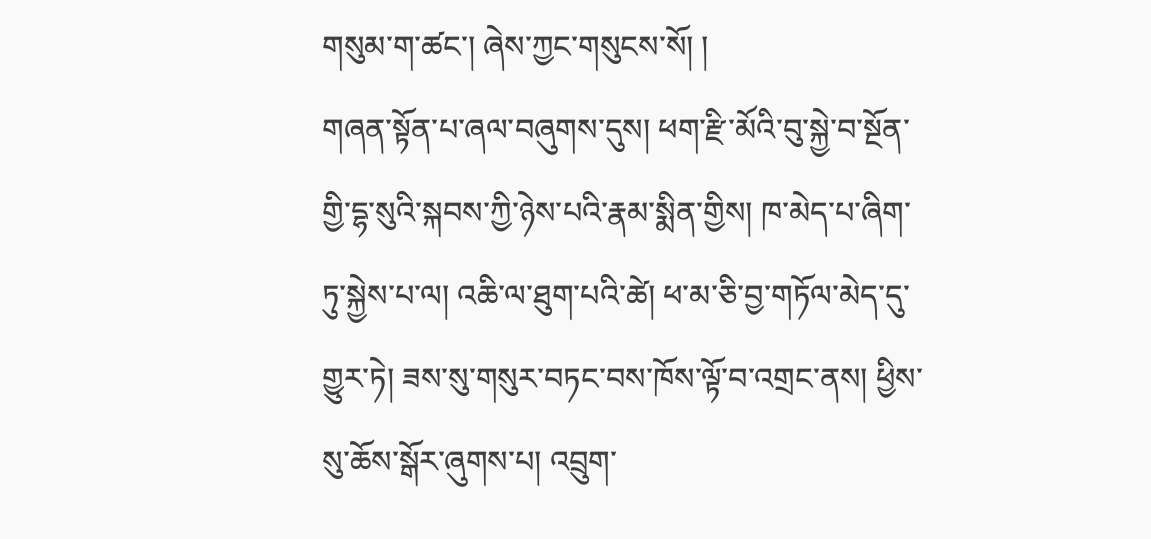གསུམ་ག་ཚང་། ཞེས་ཀྱང་གསུངས་སོ། །
གཞན་སྟོན་པ་ཞལ་བཞུགས་དུས། ཕག་རྫི་མོའི་བུ་སྐྱེ་བ་སྔོན་གྱི་དྷ་སུའི་སྐབས་ཀྱི་ཉེས་པའི་རྣམ་སྨིན་གྱིས། ཁ་མེད་པ་ཞིག་ཏུ་སྐྱེས་པ་ལ། འཆི་ལ་ཐུག་པའི་ཚེ། ཕ་མ་ཅི་བྱ་གཏོལ་མེད་དུ་གྱུར་ཏེ། ཟས་སུ་གསུར་བཏང་བས་ཁོས་ལྟོ་བ་འགྲང་ནས། ཕྱིས་སུ་ཆོས་སྒོར་ཞུགས་པ། འབྲུག་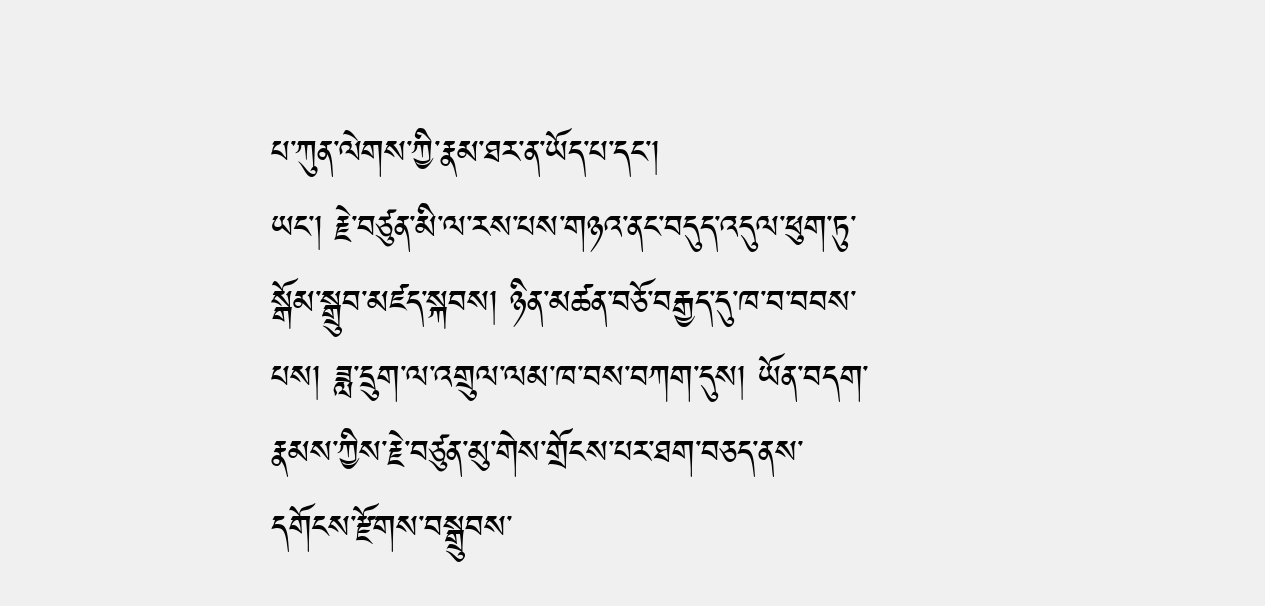པ་ཀུན་ལེགས་ཀྱི་རྣམ་ཐར་ན་ཡོད་པ་དང་།
ཡང་། རྗེ་བཙུན་མི་ལ་རས་པས་གཉའ་ནང་བདུད་འདུལ་ཕུག་ཏུ་སྒོམ་སྒྲུབ་མཛད་སྐབས། ཉིན་མཚན་བཅོ་བརྒྱད་དུ་ཁ་བ་བབས་པས། ཟླ་དྲུག་ལ་འགྲུལ་ལམ་ཁ་བས་བཀག་དུས། ཡོན་བདག་རྣམས་ཀྱིས་རྗེ་བཙུན་མུ་གེས་གྲོངས་པར་ཐག་བཅད་ནས་དགོངས་རྫོགས་བསྒྲུབས་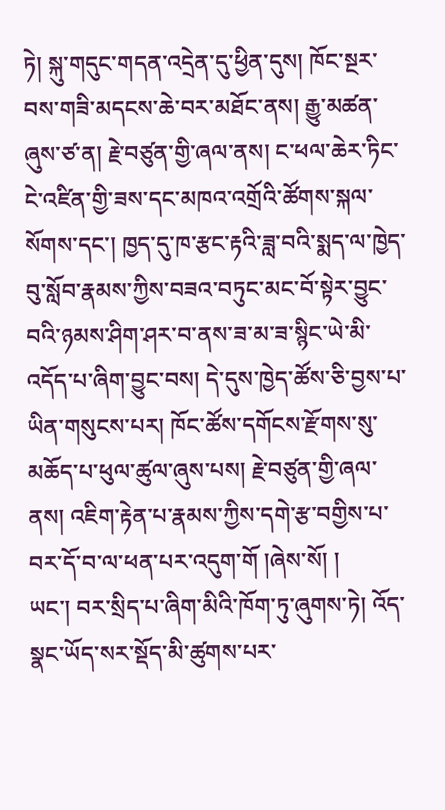ཏེ། སྐུ་གདུང་གདན་འདྲེན་དུ་ཕྱིན་དུས། ཁོང་སྔར་བས་གཟི་མདངས་ཆེ་བར་མཐོང་ནས། རྒྱུ་མཚན་ཞུས་ཙ་ན། རྗེ་བཙུན་གྱི་ཞལ་ནས། ང་ཕལ་ཆེར་ཏིང་ངེ་འཛིན་གྱི་ཟས་དང་མཁའ་འགྲོའི་ཚོགས་སྐལ་སོགས་དང་། ཁྱད་དུ་ཁ་རྩང་རྟའི་ཟླ་བའི་སྨད་ལ་ཁྱེད་བུ་སློབ་རྣམས་ཀྱིས་བཟའ་བཏུང་མང་བོ་སྟེར་བྱུང་བའི་ཉམས་ཤིག་ཤར་བ་ནས་ཟ་མ་ཟ་སྙིང་ཡེ་མི་འདོད་པ་ཞིག་བྱུང་བས། དེ་དུས་ཁྱེད་ཚོས་ཅི་བྱས་པ་ཡིན་གསུངས་པར། ཁོང་ཚོས་དགོངས་རྫོགས་སུ་མཆོད་པ་ཕུལ་ཚུལ་ཞུས་པས། རྗེ་བཙུན་གྱི་ཞལ་ནས། འཇིག་རྟེན་པ་རྣམས་ཀྱིས་དགེ་རྩ་བགྱིས་པ་བར་དོ་བ་ལ་ཕན་པར་འདུག་གོ །ཞེས་སོ། །
ཡང་། བར་སྲིད་པ་ཞིག་མིའི་ཁོག་ཏུ་ཞུགས་ཏེ། འོད་སྣང་ཡོད་སར་སྡོད་མི་ཚུགས་པར་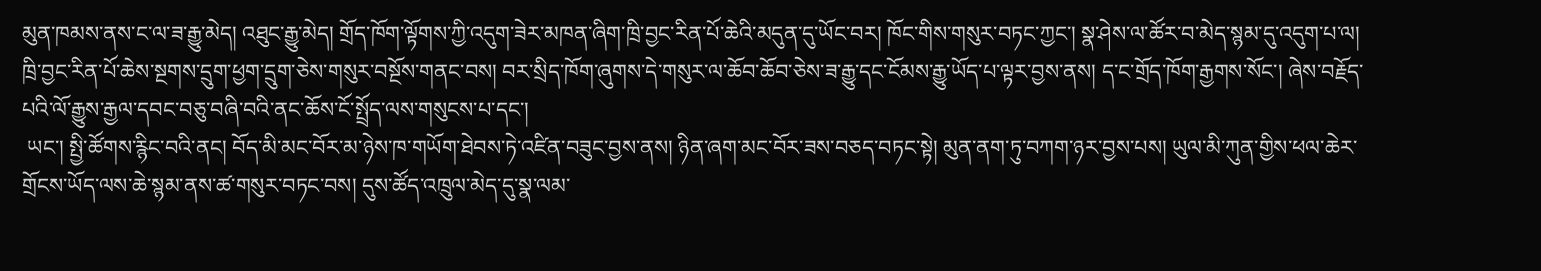མུན་ཁམས་ནས་ང་ལ་ཟ་རྒྱུ་མེད། འཐུང་རྒྱུ་མེད། གྲོད་ཁོག་ལྟོགས་ཀྱི་འདུག་ཟེར་མཁན་ཞིག་ཁྲི་བྱང་རིན་པོ་ཆེའི་མདུན་དུ་ཡོང་བར། ཁོང་གིས་གསུར་བཏང་ཀྱང་། སྣ་ཤེས་ལ་ཚོར་བ་མེད་སྙམ་དུ་འདུག་པ་ལ། ཁྲི་བྱང་རིན་པོ་ཆེས་སྔགས་དྲུག་ཕྱག་དྲུག་ཅེས་གསུར་བསྔོས་གནང་བས། བར་སྲིད་ཁོག་ཞུགས་དེ་གསུར་ལ་ཆོབ་ཆོབ་ཅེས་ཟ་རྒྱུ་དང་ངོམས་རྒྱུ་ཡོད་པ་ལྟར་བྱས་ནས། ད་ང་གྲོད་ཁོག་རྒྱགས་སོང་། ཞེས་བརྗོད་པའི་ལོ་རྒྱུས་རྒྱལ་དབང་བཅུ་བཞི་བའི་ནང་ཆོས་ངོ་སྤྲོད་ལས་གསུངས་པ་དང་།
 ཡང་། སྤྱི་ཚོགས་རྙིང་བའི་ནང། བོད་མི་མང་བོར་མ་ཉེས་ཁ་གཡོག་ཐེབས་ཏེ་འཛིན་བཟུང་བྱས་ནས། ཉིན་ཞག་མང་བོར་ཟས་བཅད་བཏང་སྟེ། མུན་ནག་ཏུ་བཀག་ཉར་བྱས་པས། ཡུལ་མི་ཀུན་གྱིས་ཕལ་ཆེར་གྲོངས་ཡོད་ལས་ཆེ་སྙམ་ནས་ཚ་གསུར་བཏང་བས། དུས་ཚོད་འཁྲུལ་མེད་དུ་སྣ་ལམ་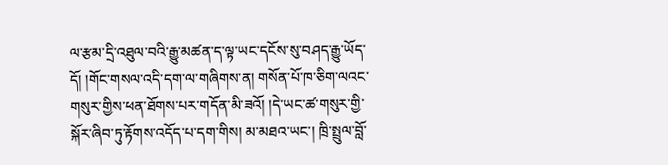ལ་རྩམ་དྲི་འཐུལ་བའི་རྒྱུ་མཚན་ད་ལྟ་ཡང་དངོས་སུ་བཤད་རྒྱུ་ཡོད་དོ། །གོང་གསལ་འདི་དག་ལ་གཞིགས་ན། གསོན་པོ་ཁ་ཅིག་ལའང་གསུར་གྱིས་ཕན་ཐོགས་པར་གདོན་མི་ཟའོ། །དེ་ཡང་ཚ་གསུར་གྱི་སྐོར་ཞིབ་ཏུ་རྟོགས་འདོད་པ་དག་གིས། མ་མཐའ་ཡང་། ཁྲི་སྤྲུལ་བློ་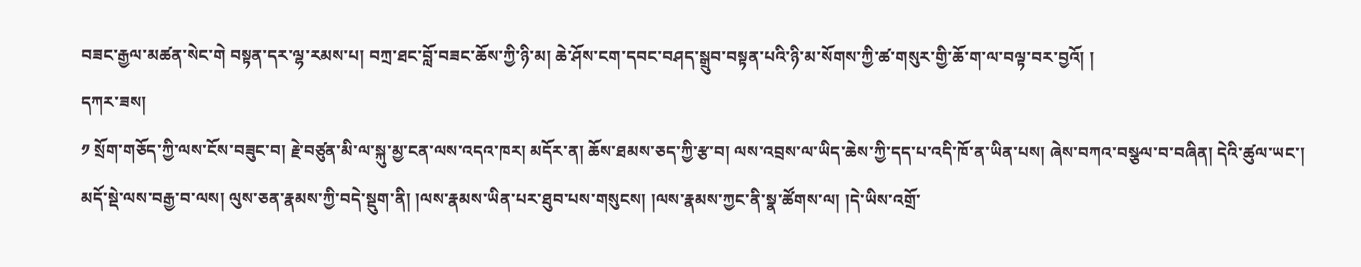བཟང་རྒྱལ་མཚན་སེང་གེ བསྟན་དར་ལྷ་རམས་པ། བཀྲ་ཐང་བློ་བཟང་ཆོས་ཀྱི་ཉི་མ། ཆེ་ཤོས་ངག་དབང་བཤད་སྒྲུབ་བསྟན་པའི་ཉི་མ་སོགས་ཀྱི་ཚ་གསུར་གྱི་ཆོ་ག་ལ་བལྟ་བར་བྱའོ། །
དཀར་ཟས།
༡ སྲོག་གཅོད་ཀྱི་ལས་ངོས་བཟུང་བ། རྗེ་བཙུན་མི་ལ་སྐུ་མྱ་ངན་ལས་འདའ་ཁར། མདོར་ན། ཆོས་ཐམས་ཅད་ཀྱི་རྩ་བ། ལས་འབྲས་ལ་ཡིད་ཆེས་ཀྱི་དད་པ་འདི་ཁོ་ན་ཡིན་པས། ཞེས་བཀའ་བསྩལ་བ་བཞིན། དེའི་ཚུལ་ཡང་། མདོ་སྡེ་ལས་བརྒྱ་བ་ལས། ལུས་ཅན་རྣམས་ཀྱི་བདེ་སྡུག་ནི། །ལས་རྣམས་ཡིན་པར་ཐུབ་པས་གསུངས། །ལས་རྣམས་ཀྱང་ནི་སྣ་ཚོགས་ལ། །དེ་ཡིས་འགྲོ་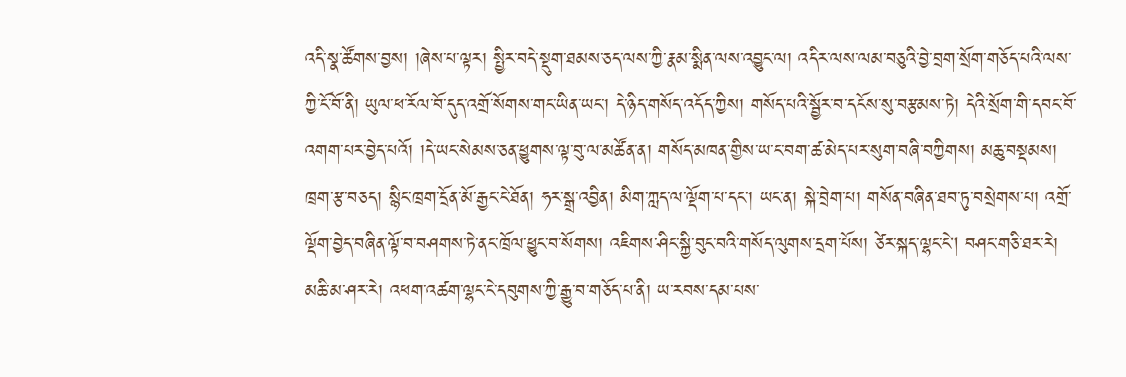འདི་སྣ་ཚོགས་བྱས། །ཞེས་པ་ལྟར། སྤྱིར་བདེ་སྡུག་ཐམས་ཅད་ལས་ཀྱི་རྣམ་སྨིན་ལས་འབྱུང་ལ། འདིར་ལས་ལམ་བཅུའི་བྱེ་བྲག་སྲོག་གཅོད་པའི་ལས་ཀྱི་ངོ་བོ་ནི། ཡུལ་ཕ་རོལ་བོ་དུད་འགྲོ་སོགས་གང་ཡིན་ཡང་། དེ་ཉིད་གསོད་འདོད་ཀྱིས། གསོད་པའི་སྦྱོར་བ་དངོས་སུ་བརྩམས་ཏེ། དེའི་སྲོག་གི་དབང་བོ་འགག་པར་བྱེད་པའོ། །དེ་ཡང་སེམས་ཅན་ཕྱུགས་ལྟ་བུ་ལ་མཚོན་ན། གསོད་མཁན་གྱིས་ཡ་ང་བག་ཚ་མེད་པར་སུག་བཞི་བཀྱིགས། མཆུ་བསྡམས། ཁྲག་རྩ་བཅད། སྙིང་ཁྲག་དྲོན་མོ་རྒྱང་ངེ་ཐོན། ཧར་སྒྲ་འབྱིན། མིག་ཀླད་ལ་ལྡོག་པ་དང་། ཡང་ན། སྐེ་བྲེག་པ། གསོན་བཞིན་ཐབ་ཏུ་བསྲེགས་པ། འགྲོ་ལྡོག་བྱེད་བཞིན་ལྟོ་བ་བཤགས་ཏེ་ནང་ཁྲོལ་ཕྱུང་བ་སོགས། འཇིགས་ཤིང་སྐྱི་བུང་བའི་གསོད་ལུགས་དྲག་པོས། ཙེར་སྐད་ལྷང་ངེ། བཤང་གཅི་ཐར་རེ། མཆི་མ་ཤར་རེ། འཕག་འཚག་ལྷང་ངེ་དབུགས་ཀྱི་རྒྱུ་བ་གཅོད་པ་ནི། ཡ་རབས་དམ་པས་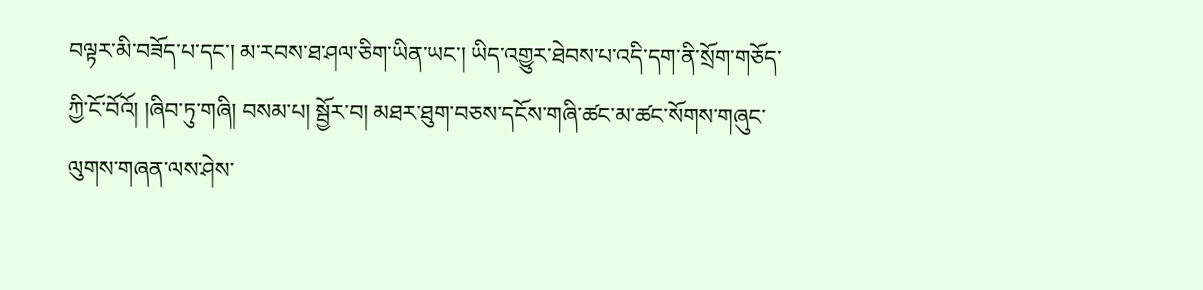བལྟར་མི་བཟོད་པ་དང་། མ་རབས་ཐ་ཤལ་ཅིག་ཡིན་ཡང་། ཡིད་འགྱུར་ཐེབས་པ་འདི་དག་ནི་སྲོག་གཅོད་ཀྱི་ངོ་བོའོ། །ཞིབ་ཏུ་གཞི། བསམ་པ། སྦྱོར་བ། མཐར་ཐུག་བཅས་དངོས་གཞི་ཚང་མ་ཚང་སོགས་གཞུང་ལུགས་གཞན་ལས་ཤེས་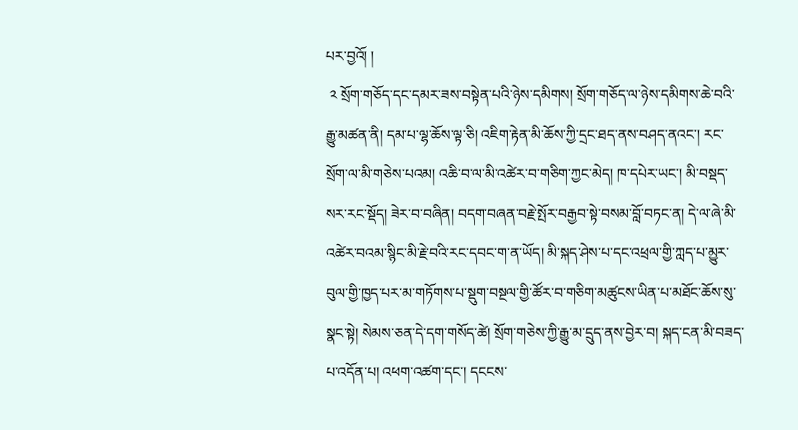པར་བྱའོ། །
 ༢ སྲོག་གཅོད་དང་དམར་ཟས་བསྟེན་པའི་ཉེས་དམིགས། སྲོག་གཅོད་ལ་ཉེས་དམིགས་ཆེ་བའི་རྒྱུ་མཚན་ནི། དམ་པ་ལྷ་ཆོས་ལྟ་ཅི། འཇིག་རྟེན་མི་ཆོས་ཀྱི་དྲང་ཐད་ནས་བཤད་ནའང་། རང་སྲོག་ལ་མི་གཅེས་པའམ། འཆི་བ་ལ་མི་འཚེར་བ་གཅིག་ཀྱང་མེད། ཁ་དཔེར་ཡང་། མི་བསྡད་སར་རང་སྡོད། ཟེར་བ་བཞིན། བདག་བཞན་བརྗེ་སྤོར་བརྒྱབ་སྟེ་བསམ་བློ་བཏང་ན། དེ་ལ་ཞེ་མི་འཚེར་བའམ་སྙིང་མི་རྗེ་བའི་རང་དབང་ག་ན་ཡོད། མི་སྐད་ཤེས་པ་དང་འཕྲལ་གྱི་ཀླད་པ་མྱུར་བུལ་གྱི་ཁྱད་པར་མ་གཏོགས་པ་སྡུག་བསྔལ་གྱི་ཚོར་བ་གཅིག་མཚུངས་ཡིན་པ་མཐོང་ཆོས་སུ་སྣང་སྟེ། སེམས་ཅན་དེ་དག་གསོད་ཚེ། སྲོག་གཅེས་ཀྱི་རྒྱུ་མ་དྲུད་ནས་བྱེར་བ། སྐད་ངན་མི་བཟད་པ་འདོན་པ། འཕག་འཚག་དང་། དངངས་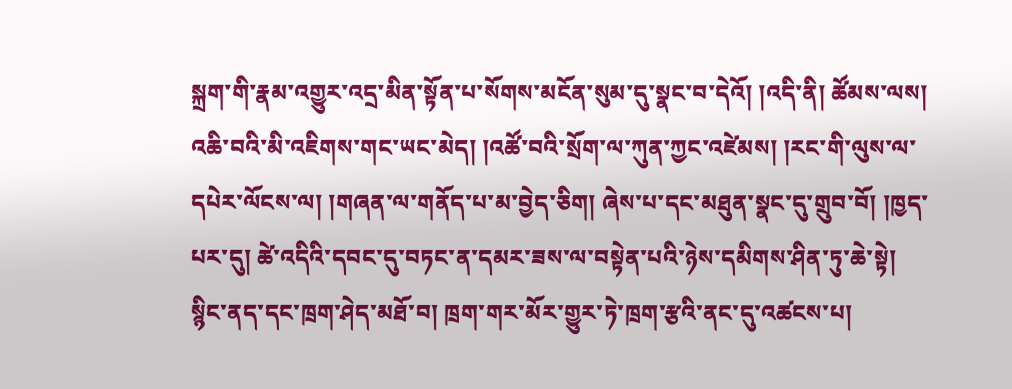སྐྲག་གི་རྣམ་འགྱུར་འདྲ་མིན་སྟོན་པ་སོགས་མངོན་སུམ་དུ་སྣང་བ་དེའོ། །འདི་ནི། ཚོམས་ལས། འཆི་བའི་མི་འཇིགས་གང་ཡང་མེད། །འཚོ་བའི་སྲོག་ལ་ཀུན་ཀྱང་འཛེམས། །རང་གི་ལུས་ལ་དཔེར་ལོངས་ལ། །གཞན་ལ་གནོད་པ་མ་བྱེད་ཅིག། ཞེས་པ་དང་མཐུན་སྣང་དུ་གྲུབ་བོ། །ཁྱད་པར་དུ། ཚེ་འདིའི་དབང་དུ་བཏང་ན་དམར་ཟས་ལ་བསྟེན་པའི་ཉེས་དམིགས་ཤིན་ཏུ་ཆེ་སྟེ། སྙིང་ནད་དང་ཁྲག་ཤེད་མཐོ་བ། ཁྲག་གར་མོར་གྱུར་ཏེ་ཁྲག་རྩའི་ནང་དུ་འཚངས་པ།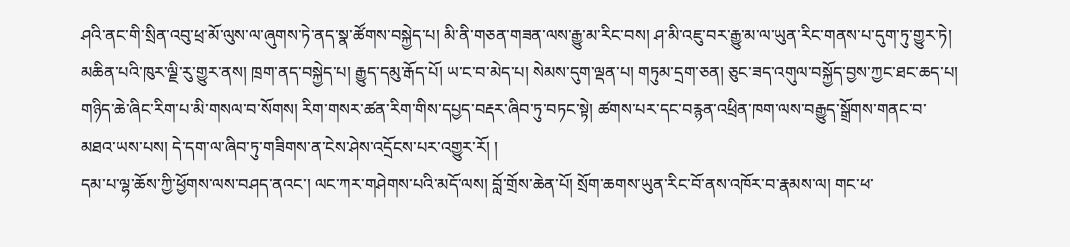ཤའི་ནང་གི་སྲིན་འབུ་ཕྲ་མོ་ལུས་ལ་ཞུགས་ཏེ་ནད་སྣ་ཚོགས་བསྐྱེད་པ། མི་ནི་གཅན་གཟན་ལས་རྒྱུ་མ་རིང་བས། ཤ་མི་འཇུ་བར་རྒྱུ་མ་ལ་ཡུན་རིང་གནས་པ་དུག་ཏུ་གྱུར་ཏེ། མཆིན་པའི་ཁུར་ལྗི་རུ་གྱུར་ནས། ཁྲག་ནད་བསྐྱེད་པ། རྒྱུད་དམུ་རྒོད་པོ། ཡ་ང་བ་མེད་པ། སེམས་དུག་ལྡན་པ། གཏུམ་དྲག་ཅན། ཅུང་ཟད་འགུལ་བསྐྱོད་བྱས་ཀྱང་ཐང་ཆད་པ། གཉིད་ཆེ་ཞིང་རིག་པ་མི་གསལ་བ་སོགས། རིག་གསར་ཚན་རིག་གིས་དཔྱད་བརྡར་ཞིབ་ཏུ་བཏང་སྟེ། ཚགས་པར་དང་བརྙན་འཕྲིན་ཁག་ལས་བརྒྱུད་སྒྲོགས་གནང་བ་མཐའ་ཡས་པས། དེ་དག་ལ་ཞིབ་ཏུ་གཟིགས་ན་ངེས་ཤེས་འདྲོངས་པར་འགྱུར་རོ། །
དམ་པ་ལྷ་ཆོས་ཀྱི་ཕྱོགས་ལས་བཤད་ནའང་། ལང་ཀར་གཤེགས་པའི་མདོ་ལས། བློ་གྲོས་ཆེན་པོ། སྲོག་ཆགས་ཡུན་རིང་བོ་ནས་འཁོར་བ་རྣམས་ལ། གང་ཕ་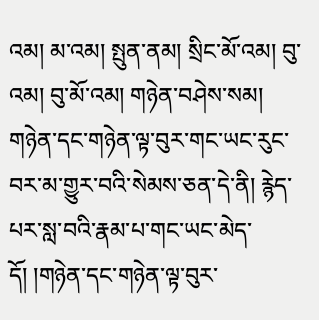འམ། མ་འམ། སྤུན་ནམ། སྲིང་མོ་འམ། བུ་འམ། བུ་མོ་འམ། གཉེན་བཤེས་སམ། གཉེན་དང་གཉེན་ལྟ་བུར་གང་ཡང་རུང་བར་མ་གྱུར་བའི་སེམས་ཅན་དེ་ནི། རྙེད་པར་སླ་བའི་རྣམ་པ་གང་ཡང་མེད་དོ། །གཉེན་དང་གཉེན་ལྟ་བུར་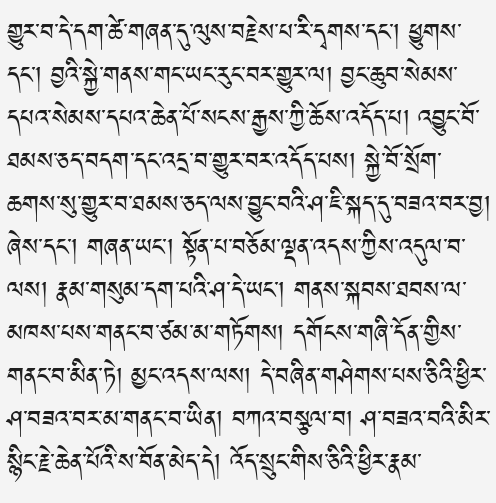གྱུར་བ་དེ་དག་ཚེ་གཞན་དུ་ལུས་བརྗེས་པ་རི་དྭགས་དང་། ཕྱུགས་དང་། བྱའི་སྐྱེ་གནས་གང་ཡང་རུང་བར་གྱུར་ལ། བྱང་ཆུབ་སེམས་དཔའ་སེམས་དཔའ་ཆེན་པོ་སངས་རྒྱས་ཀྱི་ཆོས་འདོད་པ། འབྱུང་བོ་ཐམས་ཅད་བདག་དང་འདྲ་བ་གྱུར་བར་འདོད་པས། སྐྱེ་བོ་སྲོག་ཆགས་སུ་གྱུར་བ་ཐམས་ཅད་ལས་བྱུང་བའི་ཤ་ཇི་སྐད་དུ་བཟའ་བར་བྱ། ཞེས་དང་། གཞན་ཡང་། སྟོན་པ་བཅོམ་ལྡན་འདས་ཀྱིས་འདུལ་བ་ལས། རྣམ་གསུམ་དག་པའི་ཤ་དེ་ཡང་། གནས་སྐབས་ཐབས་ལ་མཁས་པས་གནང་བ་ཙམ་མ་གཏོགས། དགོངས་གཞི་དོན་གྱིས་གནང་བ་མིན་ཏེ། མྱང་འདས་ལས། དེ་བཞིན་གཤེགས་པས་ཅིའི་ཕྱིར་ཤ་བཟའ་བར་མ་གནང་བ་ཡིན། བཀའ་བསྩལ་བ། ཤ་བཟའ་བའི་མིར་སྙིང་རྗེ་ཆེན་པོའི་ས་བོན་མེད་དེ། འོད་སྲུང་གིས་ཅིའི་ཕྱིར་རྣམ་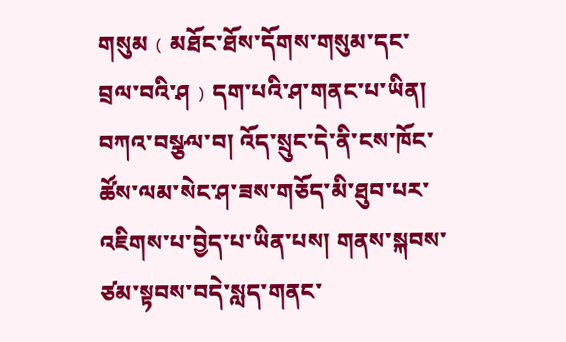གསུམ﹙མཐོང་ཐོས་དོགས་གསུམ་དང་བྲལ་བའི་ཤ﹚དག་པའི་ཤ་གནང་པ་ཡིན། བཀའ་བསྩལ་བ། འོད་སྲུང་དེ་ནི་ངས་ཁོང་ཚོས་ལམ་སེང་ཤ་ཟས་གཅོད་མི་ཐུབ་པར་འཇིགས་པ་བྱེད་པ་ཡིན་པས། གནས་སྐབས་ཙམ་སྟབས་བདེ་སླད་གནང་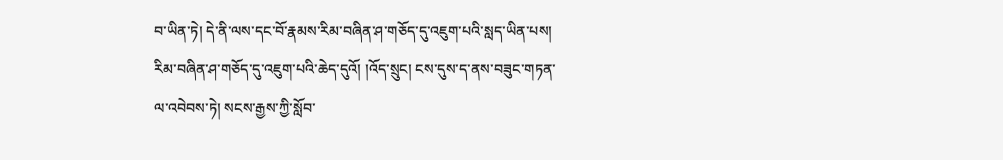བ་ཡིན་ཏེ། དེ་ནི་ལས་དང་བོ་རྣམས་རིམ་བཞིན་ཤ་གཅོད་དུ་འཇུག་པའི་སླད་ཡིན་པས། རིམ་བཞིན་ཤ་གཅོད་དུ་འཇུག་པའི་ཆེད་དུའོ། །འོད་སྲུང། ངས་དུས་ད་ནས་བཟུང་གཏན་ལ་འབེབས་ཏེ། སངས་རྒྱས་ཀྱི་སློབ་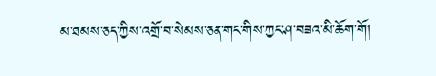མ་ཐམས་ཅད་ཀྱིས་འགྲོ་བ་སེམས་ཅན་གང་གིས་ཀྱང་ཤ་བཟའ་མི་ཆོག་གོ།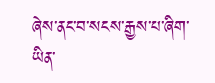ཞེས་ནང་བ་སངས་རྒྱས་པ་ཞིག་ཡིན་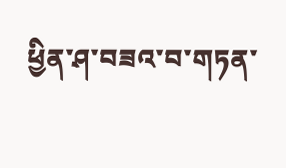ཕྱིན་ཤ་བཟའ་བ་གཏན་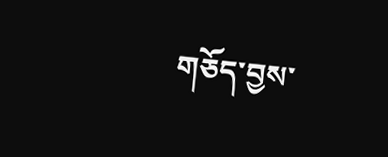གཅོད་བྱས་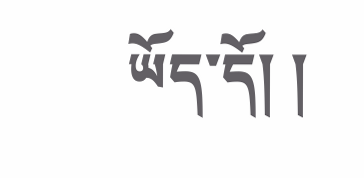ཡོད་དོ། །